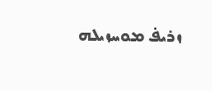ܙܪܝܦ̇ ܡܘܚܙܝܠܗ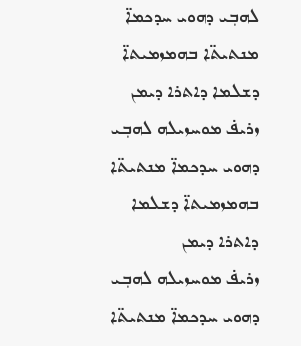ܠܗܒܼܝ ܕܗܘܝ ܚܕܟܡܐ̈ ܡܢܬܝܬ̈ܐ ܒܗܡܙܡܝܬܐ̈ ܕܫܠܡܐ ܕܐܬܪܐ ܕܝܡܢ
ܙܪܝܦ̇ ܡܘܚܙܝܠܗ ܠܗܒܼܝ ܕܗܘܝ ܚܕܟܡܐ̈ ܡܢܬܝܬ̈ܐ ܒܗܡܙܡܝܬܐ̈ ܕܫܠܡܐ ܕܐܬܪܐ ܕܝܡܢ
ܙܪܝܦ̇ ܡܘܚܙܝܠܗ ܠܗܒܼܝ  ܕܗܘܝ ܚܕܟܡܐ̈ ܡܢܬܝܬ̈ܐ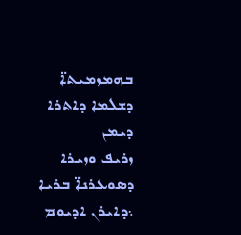ܒܗܡܙܡܝܬܐ̈ ܕܫܠܡܐ ܕܐܬܪܐ ܕܝܡܢ
ܙܪܝܦ ܘܙܝܪܐ ܕܣܘܥܪܢܐ̈ ܒܪܝܐ ܆ܕܐܝܪܢ ܐܕܝܘܡ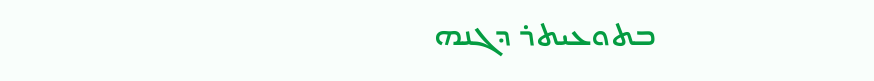ܒܬܘܥܝܬܪ ܕܓܢܗ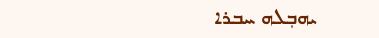ܝܗܒܼܠܗ ܚܒܪܐ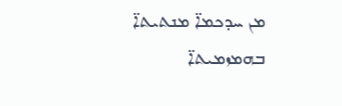ܡܢ ܚܕܟܡܐ̈ ܡܢܬܝܬܐ̈ ܒܗܡܙܡܝܬܐ̈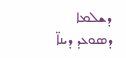ܕܫܠܡܐ ܕܣܘܥܕ ܕܝܢܐ̈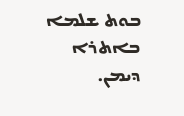ܒܘܬ ܫܠܡܐ ܒܐܬܪܐ ܕܝܡܢ.